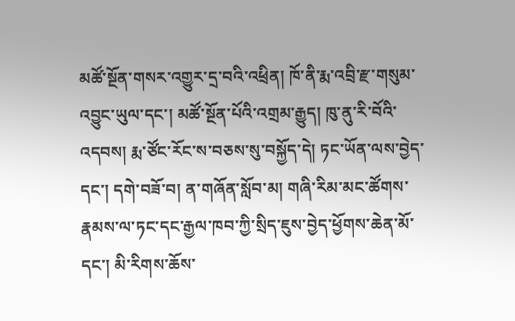མཚོ་སྔོན་གསར་འགྱུར་དྲ་བའི་འཕྲིན། ཁོ་ནི་རྨ་འབྲི་རྫ་གསུམ་འབྱུང་ཡུལ་དང་། མཚོ་སྔོན་པོའི་འགྲམ་རྒྱུད། ཁུ་ནུ་རི་བོའི་འདབས། རྨ་ཙོང་རོང་ས་བཅས་སུ་བསྐྱོད་དེ། ཏང་ཡོན་ལས་བྱེད་དང་། དགེ་བཟོ་བ། ན་གཞོན་སློབ་མ། གཞི་རིམ་མང་ཚོགས་རྣམས་ལ་ཏང་དང་རྒྱལ་ཁབ་ཀྱི་སྲིད་ཇུས་བྱེད་ཕྱོགས་ཆེན་མོ་དང་། མི་རིགས་ཆོས་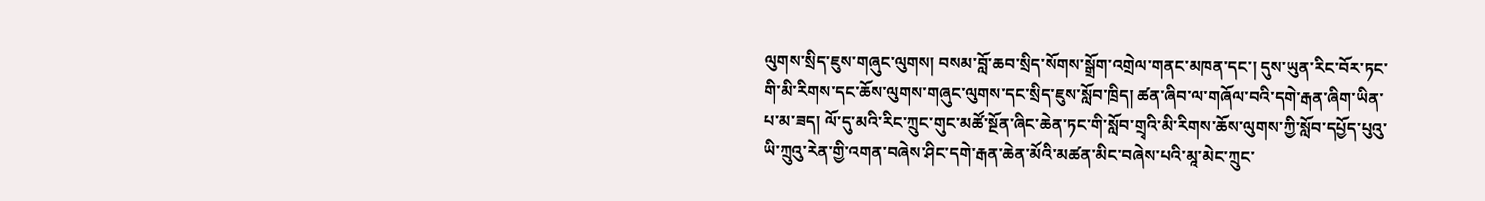ལུགས་སྲིད་ཇུས་གཞུང་ལུགས། བསམ་བློ་ཆབ་སྲིད་སོགས་སྒྲོག་འགྲེལ་གནང་མཁན་དང་། དུས་ཡུན་རིང་བོར་ཏང་གི་མི་རིགས་དང་ཆོས་ལུགས་གཞུང་ལུགས་དང་སྲིད་ཇུས་སློབ་ཁྲིད། ཚན་ཞིབ་ལ་གཞོལ་བའི་དགེ་རྒན་ཞིག་ཡིན་པ་མ་ཟད། ལོ་དུ་མའི་རིང་ཀྲུང་གུང་མཚོ་སྔོན་ཞིང་ཆེན་ཏང་གི་སློབ་གྲྭའི་མི་རིགས་ཆོས་ལུགས་ཀྱི་སློབ་དཔྱོད་པུའུ་ཡི་ཀྲུའུ་རེན་གྱི་འགན་བཞེས་ཤིང་དགེ་རྒན་ཆེན་མོའི་མཚན་མིང་བཞེས་པའི་མཱ་མེང་ཀྲུང་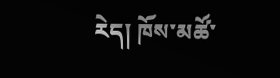རེད། ཁོས་མཚོ་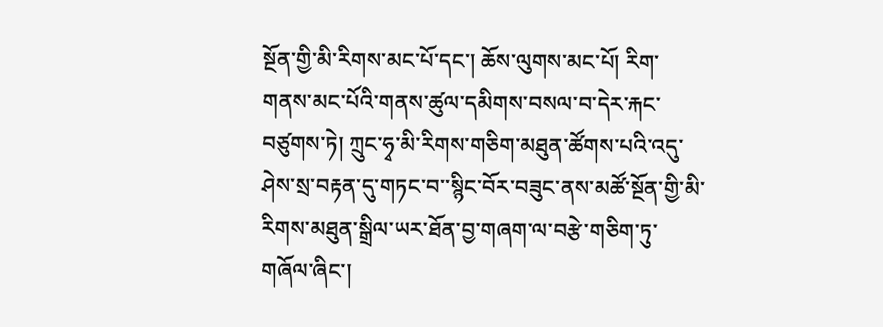སྔོན་གྱི་མི་རིགས་མང་པོ་དང་། ཆོས་ལུགས་མང་པོ། རིག་གནས་མང་པོའི་གནས་ཚུལ་དམིགས་བསལ་བ་དེར་རྐང་བཙུགས་ཏེ། ཀྲུང་ཧྭ་མི་རིགས་གཅིག་མཐུན་ཚོགས་པའི་འདུ་ཤེས་སྲ་བརྟན་དུ་གཏང་བ་་སྙིང་བོར་བཟུང་ནས་མཚོ་སྔོན་གྱི་མི་རིགས་མཐུན་སྒྲིལ་ཡར་ཐོན་བྱ་གཞག་ལ་བརྩེ་གཅིག་ཏུ་གཞོལ་ཞིང་།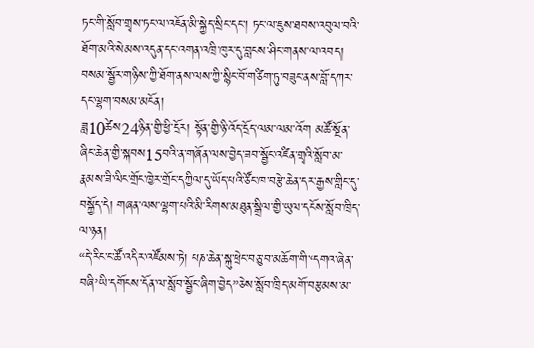ཏང་གི་སློབ་གྲྭས་ཏང་ལ་འཇོན་མི་སྐྱེད་སྲིང་དང་། ཏང་ལ་ཇུས་ཐབས་འབུལ་བའི་ཐོག་མའི་སེམས་འདུན་དང་འགན་འཁྲི་ཁུར་དུ་བླངས་ཤིང་གནས་ལ་འབད།
བསམ་སྦྱོར་གཉིས་ཀྱི་ཐོག་ནས་ལས་ཀྱི་སྙིང་བོ་གཙིག་ཏུ་བཟུང་ནས་བློ་དཀར་དང་ལྷག་བསམ་མངོན།
ཟླ10ཚེས24ཉིན་གྱི་ཕྱི་དྲོར། སྟོན་གྱི་ཉི་འོད་དྲོད་ལམ་ལམ་འོག མཚོ་སྔོན་ཞིང་ཆེན་གྱི་སྐབས15བའི་ན་གཞོན་ལས་བྱེད་ཟབ་སྦྱོང་འཛིན་གྲྭའི་སློབ་མ་རྣམས་ཟི་ལིང་གྲོང་ཁྱེར་གྲོང་དཀྱིལ་དུ་ཡོད་པའི་ཙོང་ཁ་བརྩེ་ཆེན་དར་རྒྱས་གླིང་དུ་བསྐྱོད་དེ། གཞན་ལས་ལྷག་པའི་མི་རིགས་མཐུན་སྒྲིལ་གྱི་ཡུལ་དངོས་སློབ་ཁྲིད་ལ་ཉན།
“དེ་རིང་ང་ཚོ་འདིར་འཛོམས་ཏེ། པཎ་ཆེན་སྐུ་ཕྲེང་བཅུ་བ་མཆོག་གི་‘དགའ་ཞེན་བཞི’ཡི་དགོངས་དོན་ལ་སློབ་སྦྱོང་ཞིག་བྱེད”ཅེས་སློབ་ཁྲིད་མགོ་བརྩམས་མ་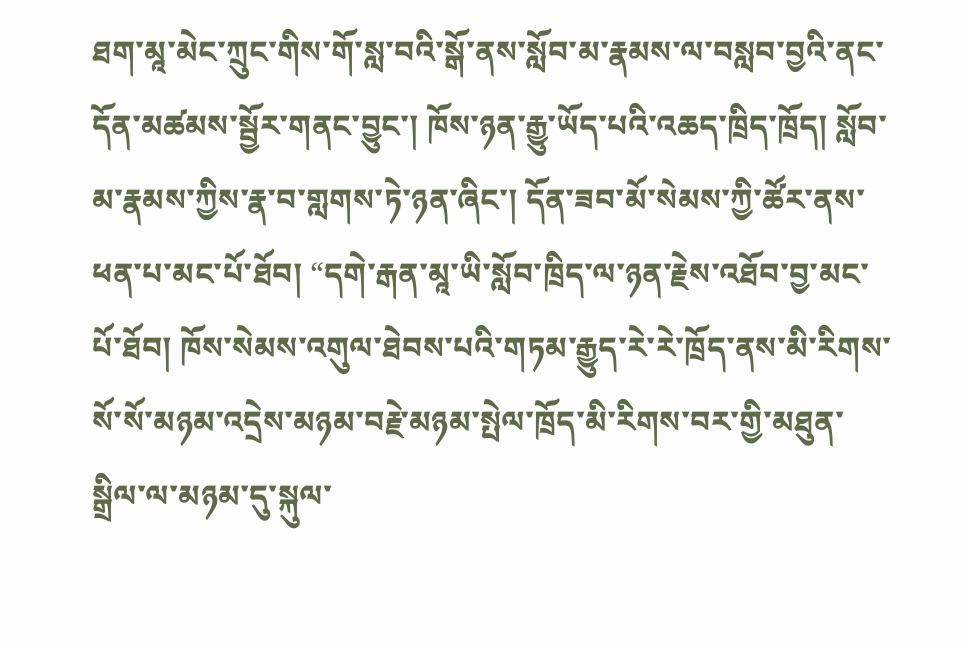ཐག་མཱ་མེང་ཀྲུང་གིས་གོ་སླ་བའི་སྒོ་ནས་སློབ་མ་རྣམས་ལ་བསླབ་བྱའི་ནང་དོན་མཚམས་སྦྱོར་གནང་བྱུང་། ཁོས་ཉན་རྒྱུ་ཡོད་པའི་འཆད་ཁྲིད་ཁྲོད། སློབ་མ་རྣམས་ཀྱིས་རྣ་བ་གླགས་ཏེ་ཉན་ཞིང་། དོན་ཟབ་མོ་སེམས་ཀྱི་ཚོར་ནས་ཕན་པ་མང་པོ་ཐོབ། “དགེ་རྒན་མཱ་ཡི་སློབ་ཁྲིད་ལ་ཉན་རྗེས་འཐོབ་བྱ་མང་པོ་ཐོབ། ཁོས་སེམས་འགུལ་ཐེབས་པའི་གཏམ་རྒྱུད་རེ་རེ་ཁྲོད་ནས་མི་རིགས་སོ་སོ་མཉམ་འདྲེས་མཉམ་བརྗེ་མཉམ་སྤེལ་ཁྲོད་མི་རིགས་བར་གྱི་མཐུན་སྒྲིལ་ལ་མཉམ་དུ་སྐུལ་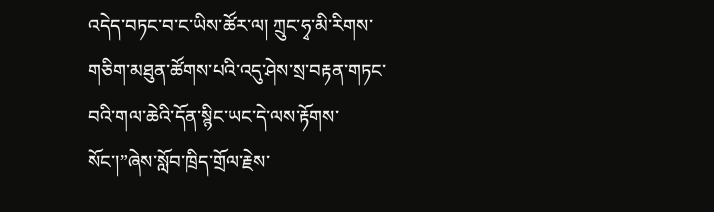འདེད་བཏང་བ་ང་ཡིས་ཚོར་ལ། ཀྲུང་ཧྭ་མི་རིགས་གཅིག་མཐུན་ཚོགས་པའི་འདུ་ཤེས་སྲ་བརྟན་གཏང་བའི་གལ་ཆེའི་དོན་སྙིང་ཡང་དེ་ལས་རྟོགས་སོང་།”ཞེས་སློབ་ཁྲིད་གྲོལ་རྗེས་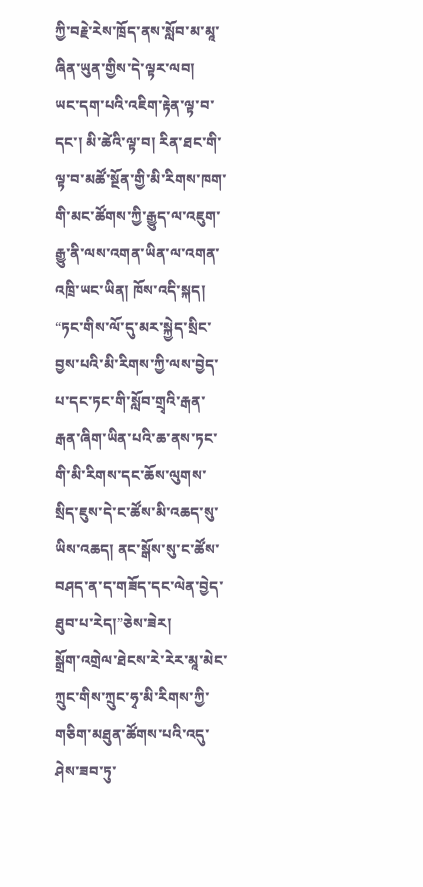ཀྱི་བརྗེ་རེས་ཁྲོད་ནས་སློབ་མ་མཱ་ཞིན་ཡུན་གྱིས་དེ་ལྟར་ལབ།
ཡང་དག་པའི་འཇིག་རྟེན་ལྟ་བ་དང་། མི་ཚེའི་ལྟ་བ། རིན་ཐང་གི་ལྟ་བ་མཚོ་སྔོན་གྱི་མི་རིགས་ཁག་གི་མང་ཚོགས་ཀྱི་རྒྱུད་ལ་འཇུག་རྒྱུ་ནི་ལས་འགན་ཡིན་ལ་འགན་འཁྲི་ཡང་ཡིན། ཁོས་འདི་སྐད། “ཏང་གིས་ལོ་དུ་མར་སྐྱེད་སྲིང་བྱས་པའི་མི་རིགས་ཀྱི་ལས་བྱེད་པ་དང་ཏང་གི་སློབ་གྲྭའི་རྒན་རྒན་ཞིག་ཡིན་པའི་ཆ་ནས་ཏང་གི་མི་རིགས་དང་ཆོས་ལུགས་སྲིད་ཇུས་དེ་ང་ཚོས་མི་འཆད་སུ་ཡིས་འཆད། ནང་སྒོས་སུ་ང་ཚོས་བཤད་ན་ད་གཟོད་དང་ལེན་བྱེད་ཐུབ་པ་རེད།”ཅེས་ཟེར།
སྒྲོག་འགྲེལ་ཐེངས་རེ་རེར་མཱ་མེང་ཀྲུང་གིས་ཀྲུང་ཧྭ་མི་རིགས་ཀྱི་གཅིག་མཐུན་ཚོགས་པའི་འདུ་ཤེས་ཟབ་ཏུ་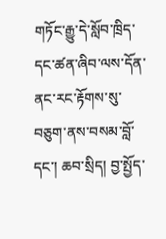གཏོང་རྒྱུ་དེ་སློབ་ཁྲིད་དང་ཚན་ཞིབ་ལས་དོན་ནང་རང་རྟོགས་སུ་བཅུག་ནས་བསམ་བློ་དང་། ཆབ་སྲིད། བྱ་སྤྱོད་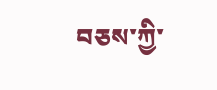བཅས་ཀྱི་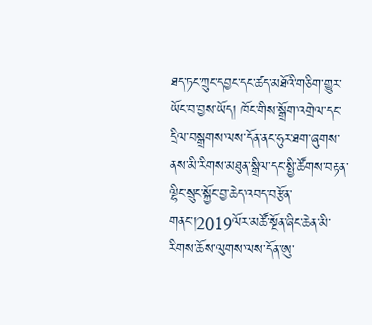ཐད་ཏང་ཀྲུང་དབྱང་དང་ཚད་མཐོའི་གཅིག་གྱུར་ཡོང་བ་བྱས་ཡོད། ཁོང་གིས་སྒྲོག་འགྲེལ་དང་དྲིལ་བསྒྲགས་ལས་དོན་ནང་ཧུར་ཐག་ཞུགས་ནས་མི་རིགས་མཐུན་སྒྲིལ་དང་སྤྱི་ཚོགས་བརྟན་ལྷིང་སྲུང་སྐྱོང་བྱ་ཆེད་འབད་བརྩོན་གནང་།2019ལོར་མཚོ་སྔོན་ཞིང་ཆེན་མི་རིགས་ཆོས་ལུགས་ལས་དོན་ཨུ་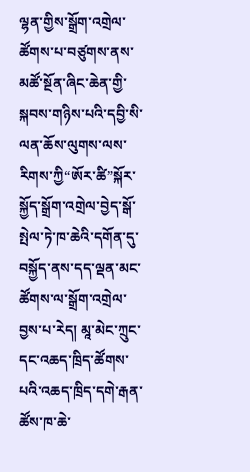ལྷན་གྱིས་སྒྲོག་འགྲེལ་ཚོགས་པ་བཙུགས་ནས་མཚོ་སྔོན་ཞིང་ཆེན་གྱི་སྐབས་གཉིས་པའི་དབྱི་སི་ལན་ཆོས་ལུགས་ལས་རིགས་ཀྱི“ཨོར་ཚི”སྐོར་སྐྱོད་སྒྲོག་འགྲེལ་བྱེད་སྒོ་སྤེལ་ཏེ་ཁ་ཆེའི་དགོན་དུ་བསྐྱོད་ནས་དད་ལྡན་མང་ཚོགས་ལ་སྒྲོག་འགྲེལ་བྱས་པ་རེད། མཱ་མེང་ཀྲུང་དང་འཆད་ཁྲིད་ཚོགས་པའི་འཆད་ཁྲིད་དགེ་རྒན་ཚོས་ཁ་ཆེ་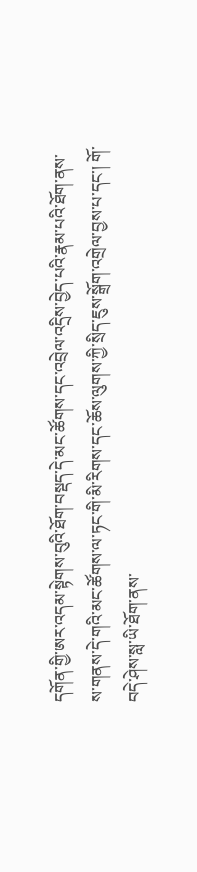དགོན་གྱི་ཨར་འདམ་སྟེགས་བུའི་ཐོག་བསྡད་དེ་མང་ཚོགས་དང་འབྲེལ་འདྲིས་བྱེད་པའི་རྣམ་པའི་ཐོག་ནས་ས་གནས་དེ་གའི་མང་ཚོགས་ལ་ཏང་གི་མི་རིགས་དང་ཆོས་ལུགས་ཀྱི་སྲིད་ཇུས་སྒྲོག་འགྲེལ་བྱས་པ་དང་། གོ་བདེ་ཤེས་སླ་ཡི་ཐོག་ནས་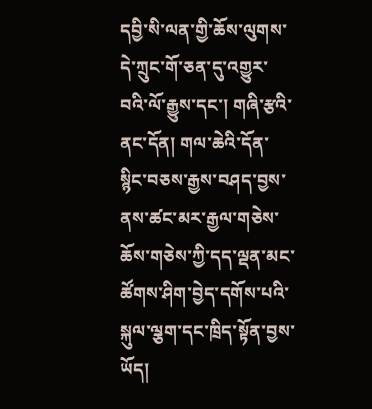དབྱི་སི་ལན་གྱི་ཆོས་ལུགས་དེ་ཀྲུང་གོ་ཅན་དུ་འགྱུར་བའི་ལོ་རྒྱུས་དང་། གཞི་རྩའི་ནང་དོན། གལ་ཆེའི་དོན་སྙིང་བཅས་རྒྱས་བཤད་བྱས་ནས་ཚང་མར་རྒྱལ་གཅེས་ཆོས་གཅེས་ཀྱི་དད་ལྡན་མང་ཚོགས་ཤིག་བྱེད་དགོས་པའི་སྐུལ་ལྕག་དང་ཁྲིད་སྟོན་བྱས་ཡོད།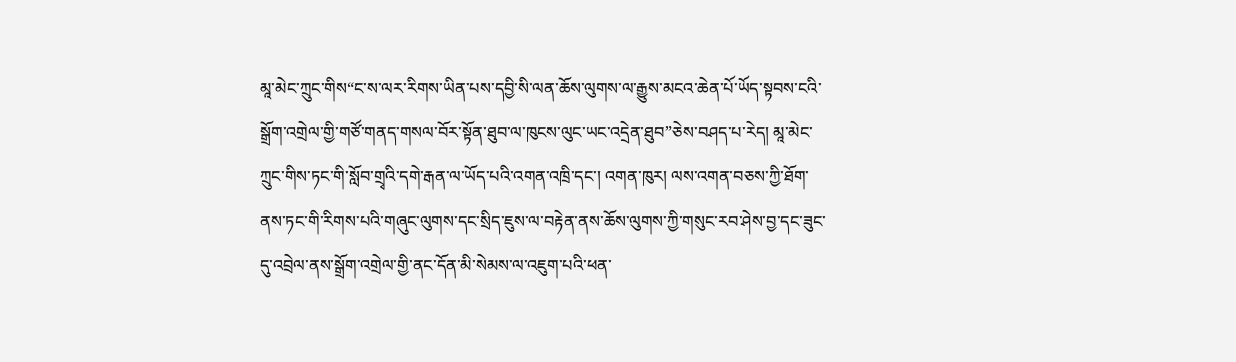མཱ་མེང་ཀྲུང་གིས“ང་ས་ལར་རིགས་ཡིན་པས་དབྱི་སི་ལན་ཆོས་ལུགས་ལ་རྒྱུས་མངའ་ཆེན་པོ་ཡོད་སྟབས་ངའི་སྒྲོག་འགྲེལ་གྱི་གཙོ་གནད་གསལ་བོར་སྟོན་ཐུབ་ལ་ཁུངས་ལུང་ཡང་འདྲེན་ཐུབ”ཅེས་བཤད་པ་རེད། མཱ་མེང་ཀྲུང་གིས་ཏང་གི་སློབ་གྲྭའི་དགེ་རྒན་ལ་ཡོད་པའི་འགན་འཁྲི་དང་། འགན་ཁུར། ལས་འགན་བཅས་ཀྱི་ཐོག་ནས་ཏང་གི་རིགས་པའི་གཞུང་ལུགས་དང་སྲིད་ཇུས་ལ་བརྟེན་ནས་ཆོས་ལུགས་ཀྱི་གསུང་རབ་ཤེས་བྱ་དང་ཟུང་དུ་འབྲེལ་ནས་སྒྲོག་འགྲེལ་གྱི་ནང་དོན་མི་སེམས་ལ་འཇུག་པའི་ཕན་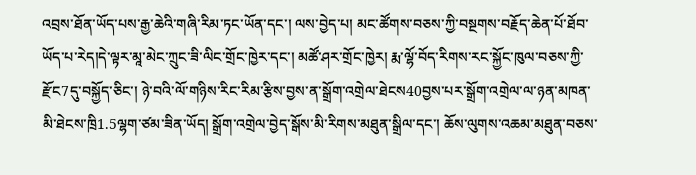འབྲས་ཐོན་ཡོད་པས་རྒྱ་ཆེའི་གཞི་རིམ་ཏང་ཡོན་དང་། ལས་བྱེད་པ། མང་ཚོགས་བཅས་ཀྱི་བསྔགས་བརྗོད་ཆེན་པོ་ཐོབ་ཡོད་པ་རེད།དེ་ལྟར་མཱ་མེང་ཀྲུང་ཟི་ལིང་གྲོང་ཁྱེར་དང་། མཚོ་ཤར་གྲོང་ཁྱེར། རྨ་ལྷོ་བོད་རིགས་རང་སྐྱོང་ཁུལ་བཅས་ཀྱི་རྫོང7དུ་བསྐྱོད་ཅིང་། ཉེ་བའི་ལོ་གཉིས་རིང་རིམ་རྩིས་བྱས་ན་སྒྲོག་འགྲེལ་ཐེངས40བྱས་པར་སྒྲོག་འགྲེལ་ལ་ཉན་མཁན་མི་ཐེངས་ཁྲི1.5ལྷག་ཙམ་ཟིན་ཡོད། སྒྲོག་འགྲེལ་བྱེད་སྒོས་མི་རིགས་མཐུན་སྒྲིལ་དང་། ཆོས་ལུགས་འཆམ་མཐུན་བཅས་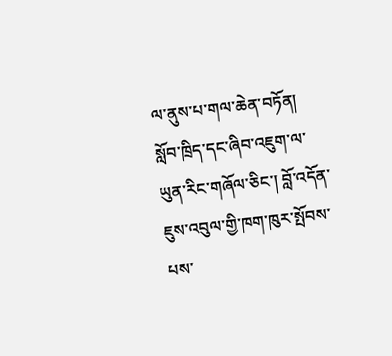ལ་ནུས་པ་གལ་ཆེན་བཏོན།
སློབ་ཁྲིད་དང་ཞིབ་འཇུག་ལ་ཡུན་རིང་གཞོལ་ཅིང་། བློ་འདོན་ཇུས་འབུལ་གྱི་ཁག་ཁུར་སྤོབས་པས་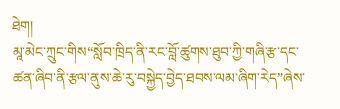ཐེག།
མཱ་མེང་ཀྲུང་གིས“སློབ་ཁྲིད་ནི་རང་བློ་ཚུགས་ཐུབ་ཀྱི་གཞི་རྩ་དང་ཚན་ཞིབ་ནི་རྩལ་ནུས་ཆེ་རུ་བསྐྱེད་བྱེད་ཐབས་ལམ་ཞིག་རེད”ཞེས་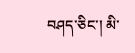བཤད་ཅིང་། མི་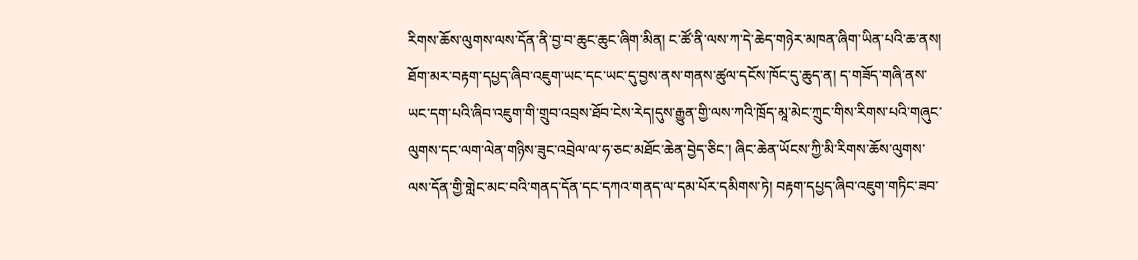རིགས་ཆོས་ལུགས་ལས་དོན་ནི་བྱ་བ་ཆུང་ཆུང་ཞིག་མིན། ང་ཚོ་ནི་ལས་ཀ་དེ་ཆེད་གཉེར་མཁན་ཞིག་ཡིན་པའི་ཆ་ནས། ཐོག་མར་བརྟག་དཔྱད་ཞིབ་འཇུག་ཡང་དང་ཡང་དུ་བྱས་ནས་གནས་ཚུལ་དངོས་ཁོང་དུ་ཆུད་ན། ད་གཟོད་གཞི་ནས་ཡང་དག་པའི་ཞིབ་འཇུག་གི་གྲུབ་འབྲས་ཐོབ་ངེས་རེད།དུས་རྒྱུན་གྱི་ལས་ཀའི་ཁྲོད་མཱ་མེང་ཀྲུང་གིས་རིགས་པའི་གཞུང་ལུགས་དང་ལག་ལེན་གཉིས་ཟུང་འབྲེལ་ལ་ཧ་ཅང་མཐོང་ཆེན་བྱེད་ཅིང་། ཞིང་ཆེན་ཡོངས་ཀྱི་མི་རིགས་ཆོས་ལུགས་ལས་དོན་གྱི་གླེང་མང་བའི་གནད་དོན་དང་དཀའ་གནད་ལ་དམ་པོར་དམིགས་ཏེ། བརྟག་དཔྱད་ཞིབ་འཇུག་གཏིང་ཟབ་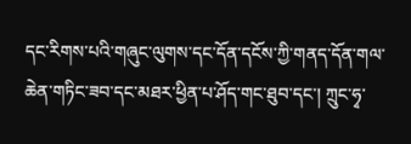དང་རིགས་པའི་གཞུང་ལུགས་དང་དོན་དངོས་ཀྱི་གནད་དོན་གལ་ཆེན་གཏིང་ཟབ་དང་མཐར་ཕྱིན་པ་ཤོད་གང་ཐུབ་དང་། ཀྲུང་ཧྭ་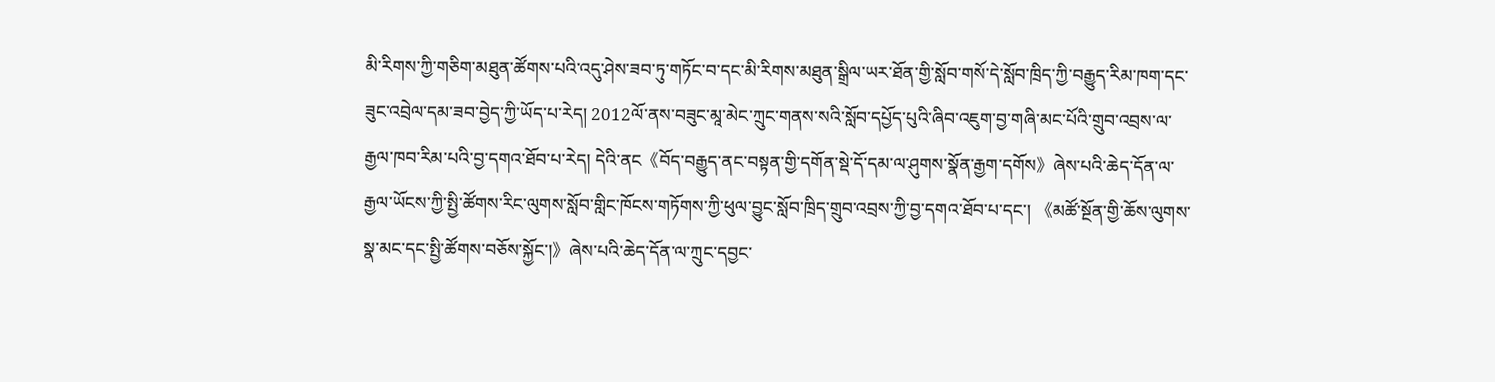མི་རིགས་ཀྱི་གཅིག་མཐུན་ཚོགས་པའི་འདུ་ཤེས་ཟབ་ཏུ་གཏོང་བ་དང་མི་རིགས་མཐུན་སྒྲིལ་ཡར་ཐོན་གྱི་སློབ་གསོ་དེ་སློབ་ཁྲིད་ཀྱི་བརྒྱུད་རིམ་ཁག་དང་ཟུང་འབྲེལ་དམ་ཟབ་བྱེད་ཀྱི་ཡོད་པ་རེད། 2012ལོ་ནས་བཟུང་མཱ་མེང་ཀྲུང་གནས་སའི་སློབ་དཔྱོད་པུའི་ཞིབ་འཇུག་བྱ་གཞི་མང་པོའི་གྲུབ་འབྲས་ལ་རྒྱལ་ཁབ་རིམ་པའི་བྱ་དགའ་ཐོབ་པ་རེད། དེའི་ནང《བོད་བརྒྱུད་ནང་བསྟན་གྱི་དགོན་སྡེ་དོ་དམ་ལ་ཤུགས་སྣོན་རྒྱག་དགོས》ཞེས་པའི་ཆེད་དོན་ལ་རྒྱལ་ཡོངས་ཀྱི་སྤྱི་ཚོགས་རིང་ལུགས་སློབ་གླིང་ཁོངས་གཏོགས་ཀྱི་ཕུལ་བྱུང་སློབ་ཁྲིད་གྲུབ་འབྲས་ཀྱི་བྱ་དགའ་ཐོབ་པ་དང་། 《མཚོ་སྔོན་གྱི་ཆོས་ལུགས་སྣ་མང་དང་སྤྱི་ཚོགས་བཅོས་སྐྱོང་།》ཞེས་པའི་ཆེད་དོན་ལ་ཀྲུང་དབྱང་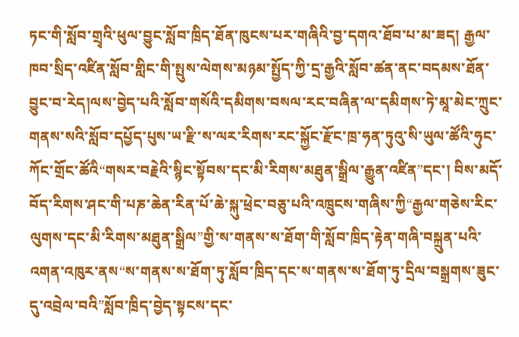ཏང་གི་སློབ་གྲྭའི་ཕུལ་བྱུང་སློབ་ཁྲིད་ཐོན་ཁུངས་པར་གཞིའི་བྱ་དགའ་ཐོབ་པ་མ་ཟད། རྒྱལ་ཁབ་སྲིད་འཛིན་སློབ་གླིང་གི་སྤུས་ལེགས་མཉམ་སྤྱོད་ཀྱི་དྲ་རྒྱའི་སློབ་ཚན་ནང་བདམས་ཐོན་བྱུང་བ་རེད།ལས་བྱེད་པའི་སློབ་གསོའི་དམིགས་བསལ་རང་བཞིན་ལ་དམིགས་ཏེ་མཱ་མེང་ཀྲུང་གནས་སའི་སློབ་དཔྱོད་པུས་ཡ་རྫི་ས་ལར་རིགས་རང་སྐྱོང་རྫོང་ཁྲ་ཧན་ཏུའུ་སི་ཡུལ་ཚོའི་ཧུང་ཀོང་གྲོང་ཚོའི“གསར་བརྗེའི་སྙིང་སྟོབས་དང་མི་རིགས་མཐུན་སྒྲིལ་རྒྱུན་འཛིན”དང་། བིས་མདོ་བོད་རིགས་ཤང་གི་པཎ་ཆེན་རིན་པོ་ཆེ་སྐུ་ཕྲེང་བཅུ་པའི་འཁྲུངས་གཞིས་ཀྱི“རྒྱལ་གཅེས་རིང་ལུགས་དང་མི་རིགས་མཐུན་སྒྲིལ”གྱི་ས་གནས་ས་ཐོག་གི་སློབ་ཁྲིད་རྟེན་གཞི་བསྐྲུན་པའི་འགན་འཁུར་ནས“ས་གནས་ས་ཐོག་ཏུ་སློབ་ཁྲིད་དང་ས་གནས་ས་ཐོག་ཏུ་དྲིལ་བསྒྲགས་ཟུང་དུ་འབྲེལ་བའི”སློབ་ཁྲིད་བྱེད་སྟངས་དང་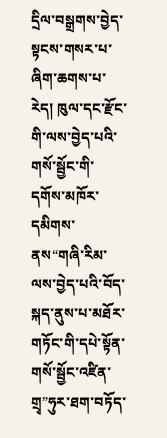དྲིལ་བསྒྲགས་བྱེད་སྟངས་གསར་པ་ཞིག་ཆགས་པ་རེད། ཁུལ་དང་རྫོང་གི་ལས་བྱེད་པའི་གསོ་སྦྱོང་གི་དགོས་མཁོར་དམིགས་ནས“གཞི་རིམ་ལས་བྱེད་པའི་བོད་སྐད་ནུས་པ་མཐོར་གཏོང་གི་དཔེ་སྟོན་གསོ་སྦྱོང་འཛིན་གྲྭ”ཧུར་ཐག་བཏོད་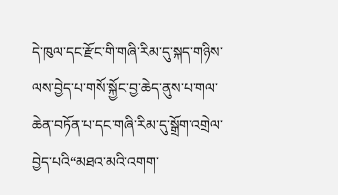དེ་ཁུལ་དང་རྫོང་གི་གཞི་རིམ་དུ་སྐད་གཉིས་ལས་བྱེད་པ་གསོ་སྐྱོང་བྱ་ཆེད་ནུས་པ་གལ་ཆེན་བཏོན་པ་དང་གཞི་རིམ་དུ་སྒྲོག་འགྲེལ་བྱེད་པའི“མཐའ་མའི་འགག་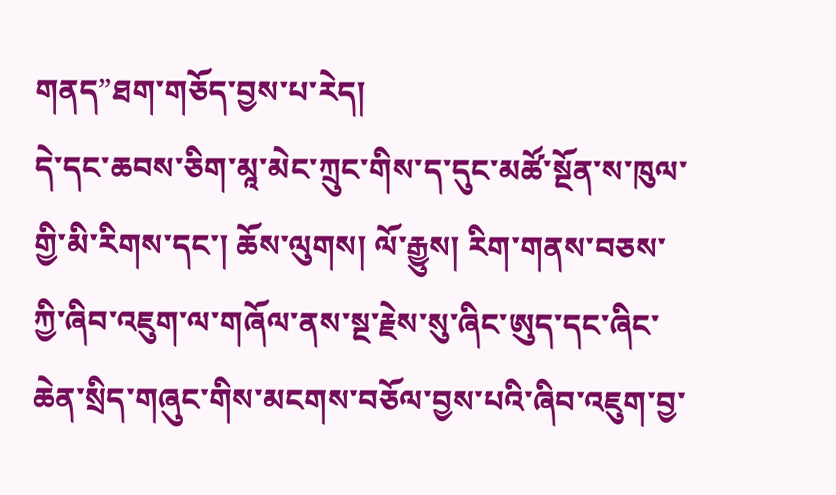གནད”ཐག་གཅོད་བྱས་པ་རེད།
དེ་དང་ཆབས་ཅིག་མཱ་མེང་ཀྲུང་གིས་ད་དུང་མཚོ་སྔོན་ས་ཁུལ་གྱི་མི་རིགས་དང་། ཆོས་ལུགས། ལོ་རྒྱུས། རིག་གནས་བཅས་ཀྱི་ཞིབ་འཇུག་ལ་གཞོལ་ནས་སྔ་རྗེས་སུ་ཞིང་ཨུད་དང་ཞིང་ཆེན་སྲིད་གཞུང་གིས་མངགས་བཅོལ་བྱས་པའི་ཞིབ་འཇུག་བྱ་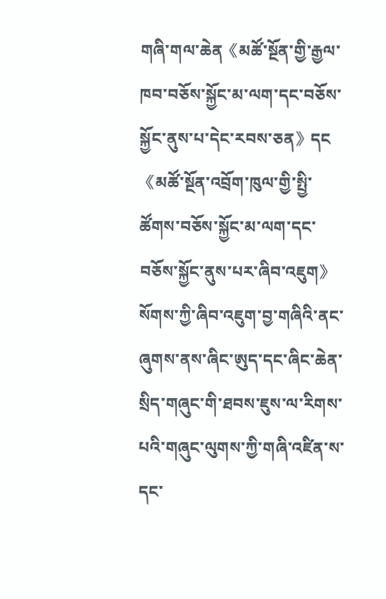གཞི་གལ་ཆེན《མཚོ་སྔོན་གྱི་རྒྱལ་ཁབ་བཅོས་སྐྱོང་མ་ལག་དང་བཅོས་སྐྱོང་ནུས་པ་དེང་རབས་ཅན》དང《མཚོ་སྔོན་འབྲོག་ཁུལ་གྱི་སྤྱི་ཚོགས་བཅོས་སྐྱོང་མ་ལག་དང་བཅོས་སྐྱོང་ནུས་པར་ཞིབ་འཇུག》སོགས་ཀྱི་ཞིབ་འཇུག་བྱ་གཞིའི་ནང་ཞུགས་ནས་ཞིང་ཨུད་དང་ཞིང་ཆེན་སྲིད་གཞུང་གི་ཐབས་ཇུས་ལ་རིགས་པའི་གཞུང་ལུགས་ཀྱི་གཞི་འཛིན་ས་དང་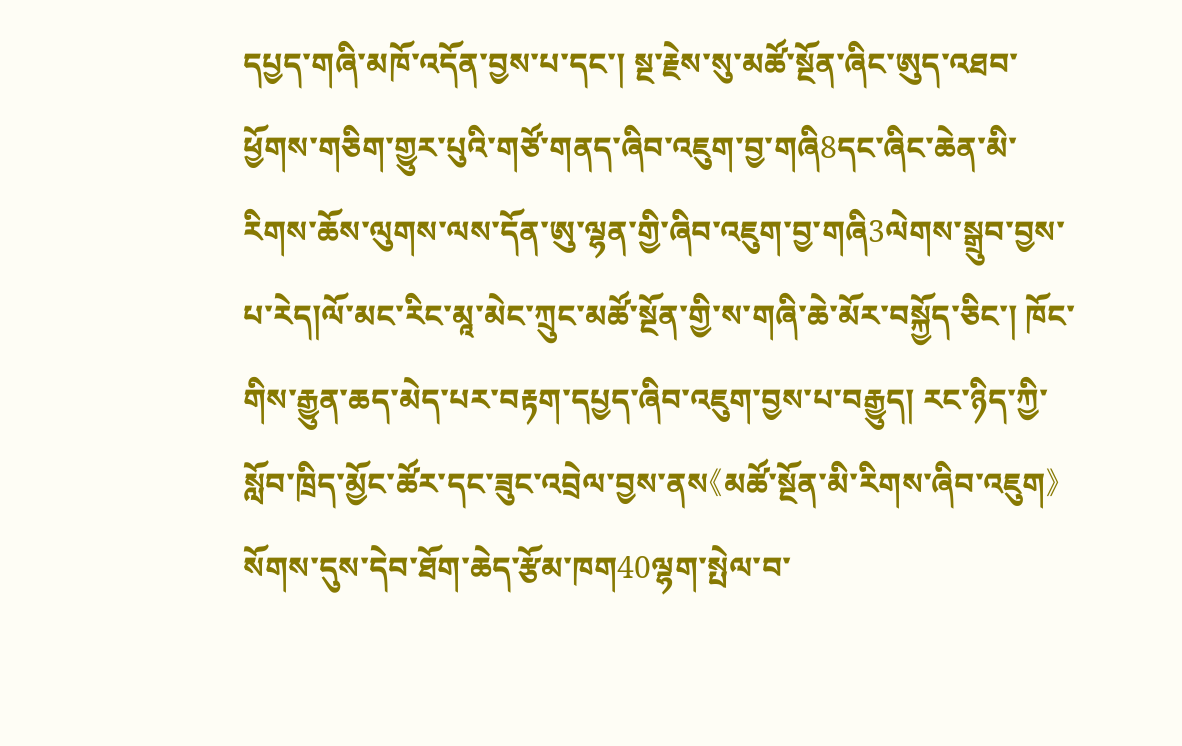དཔྱད་གཞི་མཁོ་འདོན་བྱས་པ་དང་། སྔ་རྗེས་སུ་མཚོ་སྔོན་ཞིང་ཨུད་འཐབ་ཕྱོགས་གཅིག་གྱུར་པུའི་གཙོ་གནད་ཞིབ་འཇུག་བྱ་གཞི8དང་ཞིང་ཆེན་མི་རིགས་ཆོས་ལུགས་ལས་དོན་ཨུ་ལྷན་གྱི་ཞིབ་འཇུག་བྱ་གཞི3ལེགས་སྒྲུབ་བྱས་པ་རེད།ལོ་མང་རིང་མཱ་མེང་ཀྲུང་མཚོ་སྔོན་གྱི་ས་གཞི་ཆེ་མོར་བསྐྱོད་ཅིང་། ཁོང་གིས་རྒྱུན་ཆད་མེད་པར་བརྟག་དཔྱད་ཞིབ་འཇུག་བྱས་པ་བརྒྱུད། རང་ཉིད་ཀྱི་སློབ་ཁྲིད་མྱོང་ཚོར་དང་ཟུང་འབྲེལ་བྱས་ནས《མཚོ་སྔོན་མི་རིགས་ཞིབ་འཇུག》སོགས་དུས་དེབ་ཐོག་ཆེད་རྩོམ་ཁག40ལྷག་སྤེལ་བ་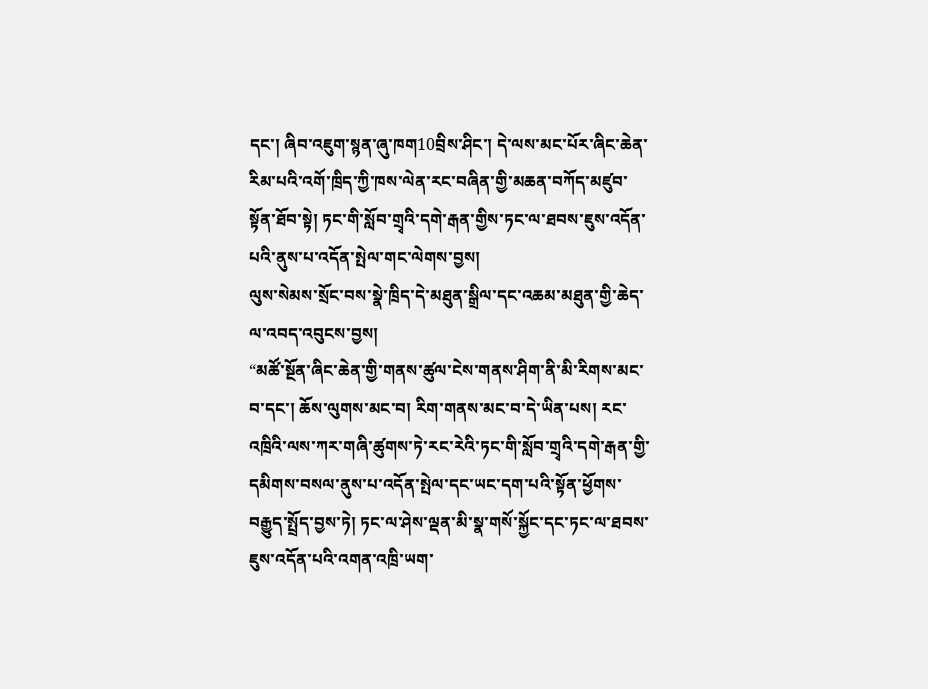དང་། ཞིབ་འཇུག་སྙན་ཞུ་ཁག10བྲིས་ཤིང་། དེ་ལས་མང་པོར་ཞིང་ཆེན་རིམ་པའི་འགོ་ཁྲིད་ཀྱི་ཁས་ལེན་རང་བཞིན་གྱི་མཆན་བཀོད་མཛུབ་སྟོན་ཐོབ་སྟེ། ཏང་གི་སློབ་གྲྭའི་དགེ་རྒན་གྱིས་ཏང་ལ་ཐབས་ཇུས་འདོན་པའི་ནུས་པ་འདོན་སྤེལ་གང་ལེགས་བྱས།
ལུས་སེམས་སྲོང་བས་སྣེ་ཁྲིད་དེ་མཐུན་སྒྲིལ་དང་འཆམ་མཐུན་གྱི་ཆེད་ལ་འབད་འབུངས་བྱས།
“མཚོ་སྔོན་ཞིང་ཆེན་གྱི་གནས་ཚུལ་ངེས་གནས་ཤིག་ནི་མི་རིགས་མང་བ་དང་། ཆོས་ལུགས་མང་བ། རིག་གནས་མང་བ་དེ་ཡིན་པས། རང་འཁྲིའི་ལས་ཀར་གཞི་ཚུགས་ཏེ་རང་རེའི་ཏང་གི་སློབ་གྲྭའི་དགེ་རྒན་གྱི་དམིགས་བསལ་ནུས་པ་འདོན་སྤེལ་དང་ཡང་དག་པའི་སྟོན་ཕྱོགས་བརྒྱུད་སྤྲོད་བྱས་ཏེ། ཏང་ལ་ཤེས་ལྡན་མི་སྣ་གསོ་སྐྱོང་དང་ཏང་ལ་ཐབས་ཇུས་འདོན་པའི་འགན་འཁྲི་ཡག་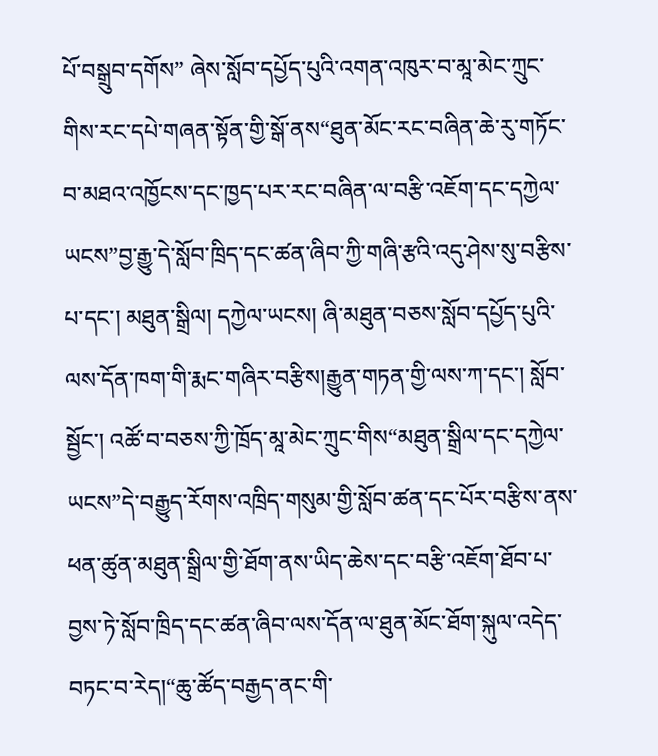པོ་བསྒྲུབ་དགོས” ཞེས་སློབ་དཔྱོད་པུའི་འགན་འཁུར་བ་མཱ་མེང་ཀྲུང་གིས་རང་དཔེ་གཞན་སྟོན་གྱི་སྒོ་ནས“ཐུན་མོང་རང་བཞིན་ཆེ་རུ་གཏོང་བ་མཐའ་འཁྱོངས་དང་ཁྱད་པར་རང་བཞིན་ལ་བརྩི་འཇོག་དང་དཀྱེལ་ཡངས”བྱ་རྒྱུ་དེ་སློབ་ཁྲིད་དང་ཚན་ཞིབ་ཀྱི་གཞི་རྩའི་འདུ་ཤེས་སུ་བརྩིས་པ་དང་། མཐུན་སྒྲིལ། དཀྱེལ་ཡངས། ཞི་མཐུན་བཅས་སློབ་དཔྱོད་པུའི་ལས་དོན་ཁག་གི་རྨང་གཞིར་བརྩིས།རྒྱུན་གཏན་གྱི་ལས་ཀ་དང་། སློབ་སྦྱོང་། འཚོ་བ་བཅས་ཀྱི་ཁྲོད་མཱ་མེང་ཀྲུང་གིས“མཐུན་སྒྲིལ་དང་དཀྱེལ་ཡངས”དེ་བརྒྱུད་རོགས་འཁྲིད་གསུམ་གྱི་སློབ་ཚན་དང་པོར་བརྩིས་ནས་ཕན་ཚུན་མཐུན་སྒྲིལ་གྱི་ཐོག་ནས་ཡིད་ཆེས་དང་བརྩི་འཇོག་ཐོབ་པ་བྱས་ཏེ་སློབ་ཁྲིད་དང་ཚན་ཞིབ་ལས་དོན་ལ་ཐུན་མོང་ཐོག་སྐུལ་འདེད་བཏང་བ་རེད།“ཆུ་ཚོད་བརྒྱད་ནང་གི་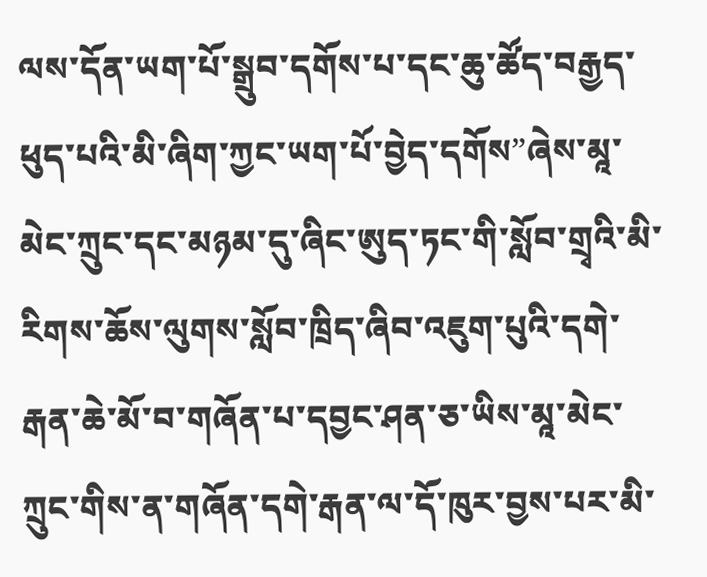ལས་དོན་ཡག་པོ་སྒྲུབ་དགོས་པ་དང་ཆུ་ཚོད་བརྒྱད་ཕུད་པའི་མི་ཞིག་ཀྱང་ཡག་པོ་བྱེད་དགོས”ཞེས་མཱ་མེང་ཀྲུང་དང་མཉམ་དུ་ཞིང་ཨུད་ཏང་གི་སློབ་གྲྭའི་མི་རིགས་ཆོས་ལུགས་སློབ་ཁྲིད་ཞིབ་འཇུག་པུའི་དགེ་རྒན་ཆེ་མོ་བ་གཞོན་པ་དབྱང་ཤན་ཅ་ཡིས་མཱ་མེང་ཀྲུང་གིས་ན་གཞོན་དགེ་རྒན་ལ་དོ་ཁུར་བྱས་པར་མི་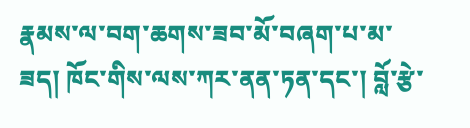རྣམས་ལ་བག་ཆགས་ཟབ་མོ་བཞག་པ་མ་ཟད། ཁོང་གིས་ལས་ཀར་ནན་ཏན་དང་། བློ་རྩེ་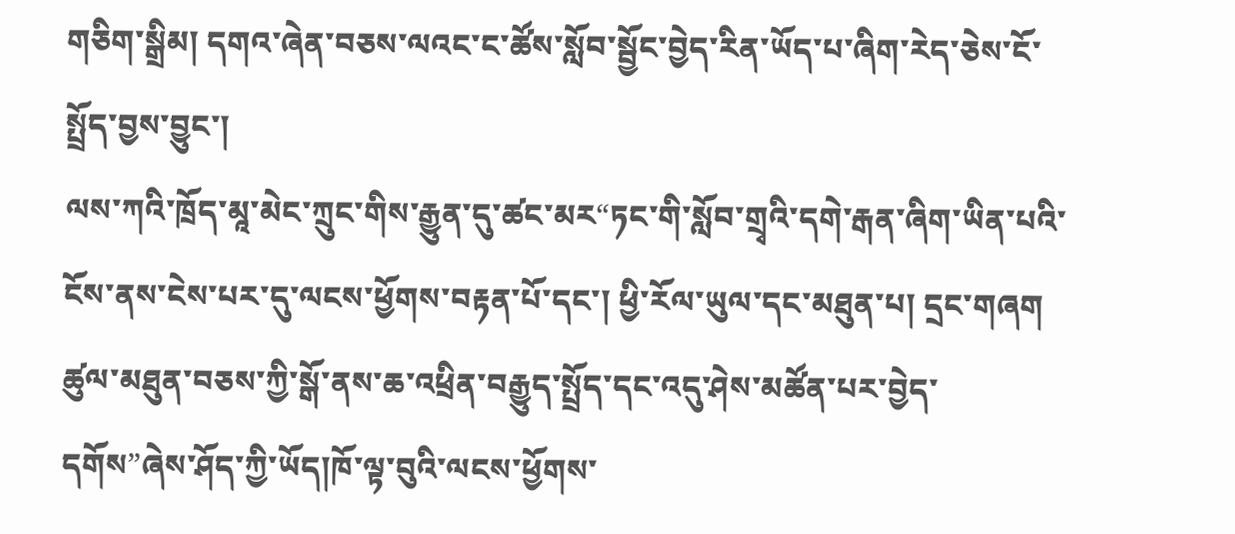གཅིག་སྒྲིམ། དགའ་ཞེན་བཅས་ལའང་ང་ཚོས་སློབ་སྦྱོང་བྱེད་རིན་ཡོད་པ་ཞིག་རེད་ཅེས་ངོ་སྤྲོད་བྱས་བྱུང་།
ལས་ཀའི་ཁྲོད་མཱ་མེང་ཀྲུང་གིས་རྒྱུན་དུ་ཚང་མར“ཏང་གི་སློབ་གྲྭའི་དགེ་རྒན་ཞིག་ཡིན་པའི་ངོས་ནས་ངེས་པར་དུ་ལངས་ཕྱོགས་བརྟན་པོ་དང་། ཕྱི་རོལ་ཡུལ་དང་མཐུན་པ། དྲང་གཞག ཚུལ་མཐུན་བཅས་ཀྱི་སྒོ་ནས་ཆ་འཕྲིན་བརྒྱུད་སྤྲོད་དང་འདུ་ཤེས་མཚོན་པར་བྱེད་དགོས”ཞེས་ཤོད་ཀྱི་ཡོད།ཁོ་ལྟ་བུའི་ལངས་ཕྱོགས་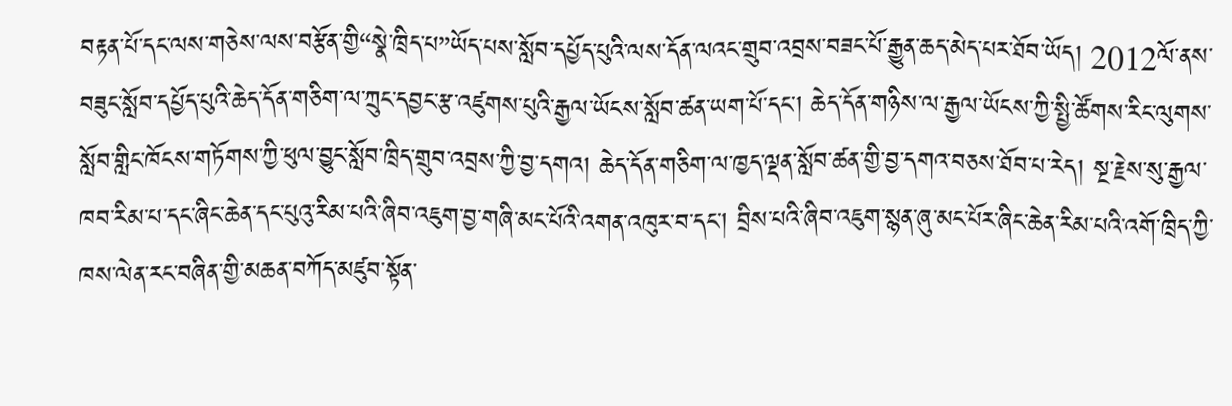བརྟན་པོ་དང་ལས་གཅེས་ལས་བརྩོན་གྱི“སྣེ་ཁྲིད་པ”ཡོད་པས་སློབ་དཔྱོད་པུའི་ལས་དོན་ལའང་གྲུབ་འབྲས་བཟང་པོ་རྒྱུན་ཆད་མེད་པར་ཐོབ་ཡོད། 2012ལོ་ནས་བཟུང་སློབ་དཔྱོད་པུའི་ཆེད་དོན་གཅིག་ལ་ཀྲུང་དབྱང་རྩ་འཛུགས་པུའི་རྒྱལ་ཡོངས་སློབ་ཚན་ཡག་པོ་དང་། ཆེད་དོན་གཉིས་ལ་རྒྱལ་ཡོངས་ཀྱི་སྤྱི་ཚོགས་རིང་ལུགས་སློབ་གླིང་ཁོངས་གཏོགས་ཀྱི་ཕུལ་བྱུང་སློབ་ཁྲིད་གྲུབ་འབྲས་ཀྱི་བྱ་དགའ། ཆེད་དོན་གཅིག་ལ་ཁྱད་ལྡན་སློབ་ཚན་གྱི་བྱ་དགའ་བཅས་ཐོབ་པ་རེད། སྔ་རྗེས་སུ་རྒྱལ་ཁབ་རིམ་པ་དང་ཞིང་ཆེན་དང་པུའུ་རིམ་པའི་ཞིབ་འཇུག་བྱ་གཞི་མང་པོའི་འགན་འཁུར་བ་དང་། བྲིས་པའི་ཞིབ་འཇུག་སྙན་ཞུ་མང་པོར་ཞིང་ཆེན་རིམ་པའི་འགོ་ཁྲིད་ཀྱི་ཁས་ལེན་རང་བཞིན་གྱི་མཆན་བཀོད་མཛུབ་སྟོན་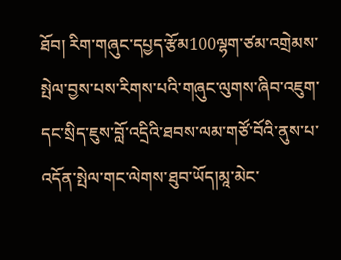ཐོབ། རིག་གཞུང་དཔྱད་རྩོམ100ལྷག་ཙམ་འགྲེམས་སྤེལ་བྱས་པས་རིགས་པའི་གཞུང་ལུགས་ཞིབ་འཇུག་དང་སྲིད་ཇུས་བློ་འདྲིའི་ཐབས་ལམ་གཙོ་བོའི་ནུས་པ་འདོན་སྤེལ་གང་ལེགས་ཐུབ་ཡོད།མཱ་མེང་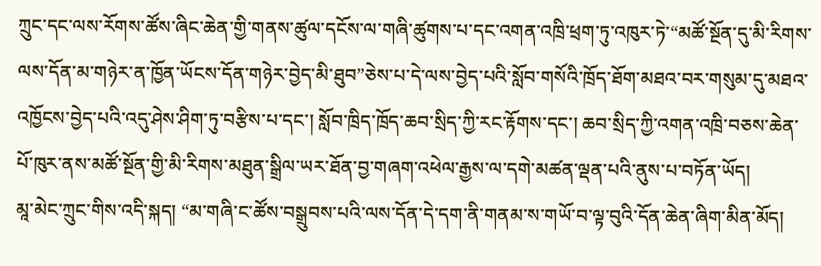ཀྲུང་དང་ལས་རོགས་ཚོས་ཞིང་ཆེན་གྱི་གནས་ཚུལ་དངོས་ལ་གཞི་ཚུགས་པ་དང་འགན་འཁྲི་ཕྲག་ཏུ་འཁུར་ཏེ་“མཚོ་སྔོན་དུ་མི་རིགས་ལས་དོན་མ་གཉེར་ན་ཁྱོན་ཡོངས་དོན་གཉེར་བྱེད་མི་ཐུབ”ཅེས་པ་དེ་ལས་བྱེད་པའི་སློབ་གསོའི་ཁྲོད་ཐོག་མཐའ་བར་གསུམ་དུ་མཐའ་འཁྱོངས་བྱེད་པའི་འདུ་ཤེས་ཤིག་ཏུ་བརྩིས་པ་དང་། སློབ་ཁྲིད་ཁྲོད་ཆབ་སྲིད་ཀྱི་རང་རྟོགས་དང་། ཆབ་སྲིད་ཀྱི་འགན་འཁྲི་བཅས་ཆེན་པོ་ཁུར་ནས་མཚོ་སྔོན་གྱི་མི་རིགས་མཐུན་སྒྲིལ་ཡར་ཐོན་བྱ་གཞག་འཕེལ་རྒྱས་ལ་དགེ་མཚན་ལྡན་པའི་ནུས་པ་བཏོན་ཡོད།
མཱ་མེང་ཀྲུང་གིས་འདི་སྐད། “མ་གཞི་ང་ཚོས་བསྒྲུབས་པའི་ལས་དོན་དེ་དག་ནི་གནམ་ས་གཡོ་བ་ལྟ་བུའི་དོན་ཆེན་ཞིག་མིན་མོད།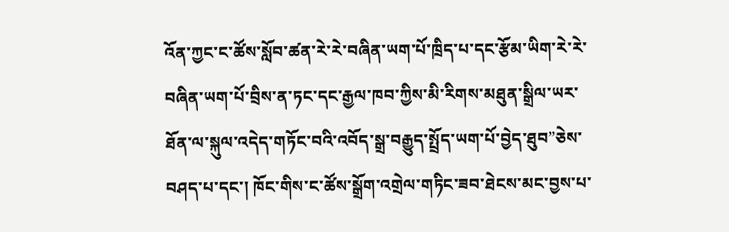འོན་ཀྱང་ང་ཚོས་སློབ་ཚན་རེ་རེ་བཞིན་ཡག་པོ་ཁྲིད་པ་དང་རྩོམ་ཡིག་རེ་རེ་བཞིན་ཡག་པོ་བྲིས་ན་ཏང་དང་རྒྱལ་ཁབ་ཀྱིས་མི་རིགས་མཐུན་སྒྲིལ་ཡར་ཐོན་ལ་སྐུལ་འདེད་གཏོང་བའི་འབོད་སྒྲ་བརྒྱུད་སྤྲོད་ཡག་པོ་བྱེད་ཐུབ”ཅེས་བཤད་པ་དང་། ཁོང་གིས་ང་ཚོས་སྒྲོག་འགྲེལ་གཏིང་ཟབ་ཐེངས་མང་བྱས་པ་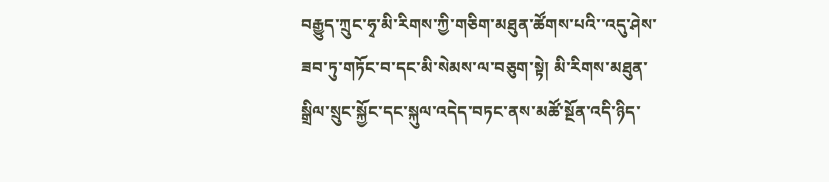བརྒྱུད་ཀྲུང་ཧྭ་མི་རིགས་ཀྱི་གཅིག་མཐུན་ཚོགས་པའི་་འདུ་ཤེས་ཟབ་ཏུ་གཏོང་བ་དང་མི་སེམས་ལ་བཅུག་སྟེ། མི་རིགས་མཐུན་སྒྲིལ་སྲུང་སྐྱོང་དང་སྐུལ་འདེད་བཏང་ནས་མཚོ་སྔོན་འདི་ཉིད་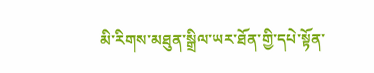མི་རིགས་མཐུན་སྒྲིལ་ཡར་ཐོན་གྱི་དཔེ་སྟོན་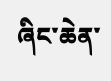ཞིང་ཆེན་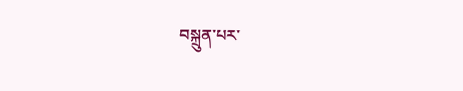བསྐྲུན་པར་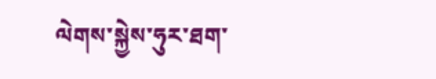ལེགས་སྐྱེས་ཧུར་ཐག་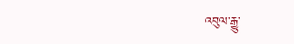འབུལ་རྒྱུ་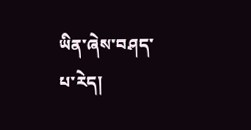ཡིན་ཞེས་བཤད་པ་རེད།